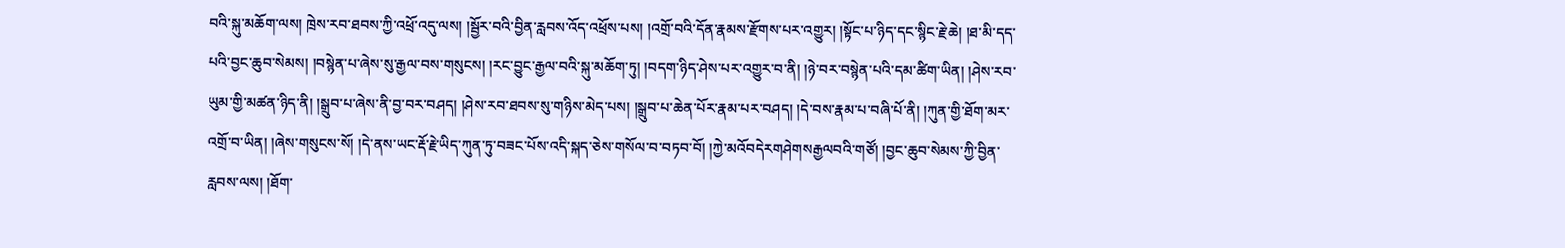བའི་སྐུ་མཆོག་ལས། ཁྲེས་རབ་ཐབས་ཀྱི་འཕྲོ་འདུ་ལས། །སྦྱོར་བའི་བྱིན་རླབས་འོད་འཕྲོས་པས། །འགྲོ་བའི་དོན་རྣམས་རྫོགས་པར་འགྱུར། །སྟོང་པ་ཉིད་དང་སྙིང་རྗེ་ཆེ། །ཐ་མི་དད་པའི་བྱང་ཆུབ་སེམས། །བསྙེན་པ་ཞེས་སུ་རྒྱལ་བས་གསུངས། །རང་བྱུང་རྒྱལ་བའི་སྐུ་མཆོག་ཏུ། །བདག་ཉིད་ཤེས་པར་འགྱུར་བ་ནི། །ཉེ་བར་བསྙེན་པའི་དམ་ཚིག་ཡིན། །ཤེས་རབ་ཡུམ་གྱི་མཚན་ཉིད་ནི། །སྒྲུབ་པ་ཞེས་ནི་བྱ་བར་བཤད། །ཤེས་རབ་ཐབས་སུ་གཉིས་མེད་པས། །སྒྲུབ་པ་ཆེན་པོར་རྣམ་པར་བཤད། །དེ་བས་རྣམ་པ་བཞི་པོ་ནི། །ཀུན་གྱི་ཐོག་མར་འགྲོ་བ་ཡིན། །ཞེས་གསུངས་སོ། །དེ་ནས་ཡང་རྡོ་རྗེ་ཡིད་ཀུན་ཏུ་བཟང་པོས་འདི་སྐད་ཅེས་གསོལ་བ་བཏབ་བོ། །ཀྱེ་མའོབདེརགཤེགསརྒྱལབའི་གཙོ། །བྱང་ཆུབ་སེམས་ཀྱི་བྱིན་རླབས་ལས། །ཐོག་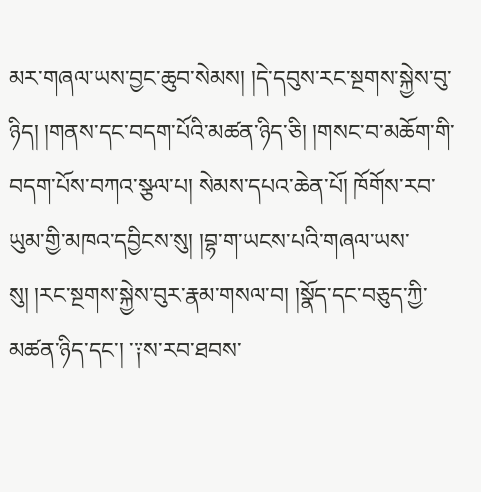མར་གཞལ་ཡས་བྱང་ཆུབ་སེམས། །དེ་དབུས་རང་སྔགས་སྐྱེས་བུ་ཉིད། །གནས་དང་བདག་པོའི་མཚན་ཉིད་ཅི། །གསང་བ་མཆོག་གི་བདག་པོས་བཀའ་སྩལ་པ། སེམས་དཔའ་ཆེན་པོ། ཁོགོས་རབ་ཡུམ་གྱི་མཁའ་དབྱིངས་སུ། །བྷ་ག་ཡངས་པའི་གཞལ་ཡས་སུ། །རང་སྔགས་སྐྱེས་བུར་རྣམ་གསལ་བ། །སྣོད་དང་བཅུད་ཀྱི་མཚན་ཉིད་དང་། ་༑ས་རབ་ཐབས་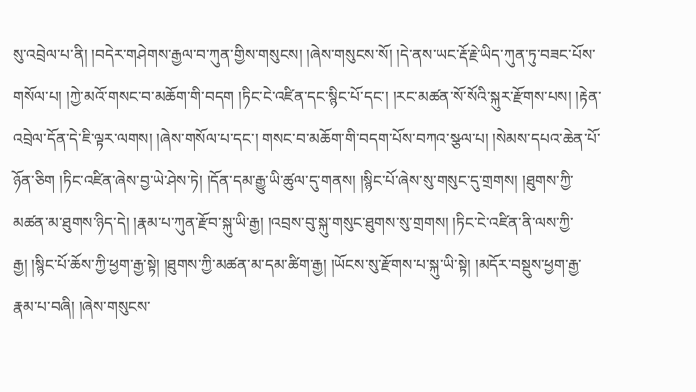སུ་འབྲེལ་པ་ནི། །བདེར་གཤེགས་རྒྱལ་བ་ཀུན་གྱིས་གསུངས། །ཞེས་གསུངས་སོ། །དེ་ནས་ཡང་རྡོ་རྗེ་ཡིད་ཀུན་ཏུ་བཟང་པོས་གསོལ་པ། །ཀྱེ་མའོ་གསང་བ་མཆོག་གི་བདག །ཏིང་ངེ་འཛིན་དང་སྙིང་པོ་དང་། །རང་མཚན་སོ་སོའི་སྐུར་རྫོགས་པས། །རྟེན་འབྲེལ་དོན་དེ་ཇི་ལྟར་ལགས། །ཞེས་གསོལ་པ་དང་། གསང་བ་མཆོག་གི་བདག་པོས་བཀའ་སྩལ་པ། །སེམས་དཔའ་ཆེན་པོ་ཉོན་ཅིག །ཏིང་འཛིན་ཞེས་བྱ་ཡེ་ཤེས་ཏེ། །དོན་དམ་རྒྱུ་ཡི་ཚུལ་དུ་གནས། །སྙིང་པོ་ཞེས་སུ་གསུང་དུ་གྲགས། །ཐུགས་ཀྱི་མཚན་མ་ཐུགས་ཉིད་དེ། །རྣམ་པ་ཀུན་རྫོབ་སྐུ་ཡི་རྒྱ། །འབྲས་བུ་སྐུ་གསུང་ཐུགས་སུ་གྲགས། །ཏིང་ངེ་འཛིན་ནི་ལས་ཀྱི་རྒྱ། །སྙིང་པོ་ཆོས་ཀྱི་ཕྱག་རྒྱ་སྟེ། །ཐུགས་ཀྱི་མཚན་མ་དམ་ཚིག་རྒྱ། །ཡོངས་སུ་རྫོགས་པ་སྐུ་ཡི་སྟེ། །མདོར་བསྡུས་ཕྱག་རྒྱ་རྣམ་པ་བཞི། །ཞེས་གསུངས་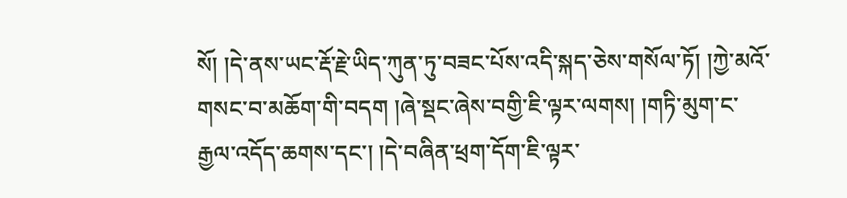སོ། །དེ་ནས་ཡང་རྡོ་རྗེ་ཡིད་ཀུན་ཏུ་བཟང་པོས་འདི་སྐད་ཅེས་གསོལ་ཏོ། །ཀྱེ་མའོ་གསང་བ་མཆོག་གི་བདག །ཞེ་སྡང་ཞེས་བགྱི་ཇི་ལྟར་ལགས། །གཏི་མུག་ང་རྒྱལ་འདོད་ཆགས་དང་། །དེ་བཞིན་ཕྲག་དོག་ཇི་ལྟར་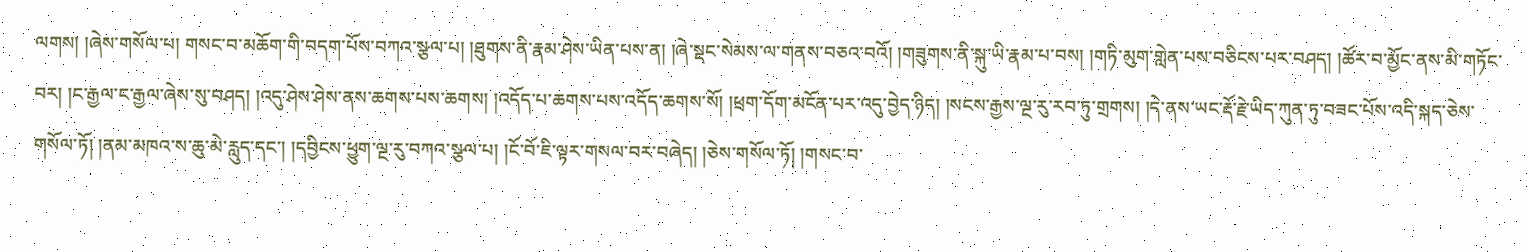ལགས། །ཞེས་གསོལ་པ། གསང་བ་མཆོག་གི་བདག་པོས་བཀའ་སྩལ་པ། །ཐུགས་ནི་རྣམ་ཤེས་ཡིན་པས་ན། །ཞེ་སྡང་སེམས་ལ་གནས་བཅའ་བའོ། །གཟུགས་ནི་སྐུ་ཡི་རྣམ་པ་བས། །གཏི་མུག་གླེན་པས་བཅིངས་པར་བཤད། །ཚོར་བ་མྱོང་ནས་མི་གཏོང་བར། །ང་རྒྱལ་ང་རྒྱལ་ཞེས་སུ་བཤད། །འདུ་ཤེས་ཤེས་ནས་ཆགས་པས་ཆགས། །འདོད་པ་ཆགས་པས་འདོད་ཆགས་སོ། །ཕྲག་དོག་མངོན་པར་འདུ་བྱེད་ཉིད། །སངས་རྒྱས་ལྔ་རུ་རབ་ཏུ་གྲགས། །དེ་ནས་ཡང་རྡོ་རྗེ་ཡིད་ཀུན་ཏུ་བཟང་པོས་འདི་སྐད་ཅེས་གསོལ་ཏོ། །ནམ་མཁའ་ས་ཆུ་མེ་རླུད་དང་། །དབྱིངས་ཕྱུག་ལྔ་རུ་བཀའ་སྩལ་པ། །ངོ་བོ་ཇི་ལྟར་གསལ་བར་བཞེད། །ཅེས་གསོལ་ཏོ། །གསང་བ་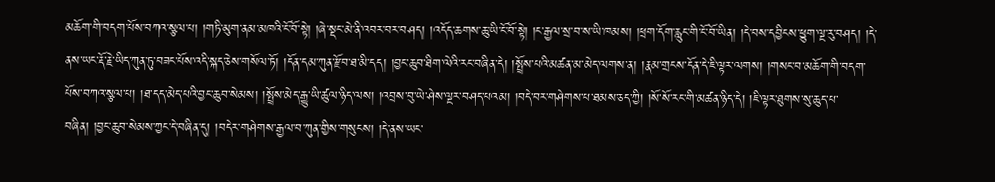མཆོག་གི་བདག་པོས་བཀའ་སྩལ་པ། །གཏི་མུག་ནམ་མཁའི་ངོ་བོ་སྟེ། །ཞེ་སྡང་མེ་ནི་འབར་བར་བཤད། །འདོད་ཆགས་ཆུ་ཡི་ངོ་བོ་སྟེ། །ང་རྒྱལ་སྲ་བ་ས་ཡི་ཁམས། །ཕྲག་དོག་རླུང་གི་ངོ་བོ་ཡིན། །དེ་བས་དབྱིངས་ཕྱུག་ལྔ་རུ་བཤད། །དེ་ནས་ཡང་རྡོ་རྗེ་ཡིད་ཀུན་ཏུ་བཟང་པོས་འདི་སྐད་ཅེས་གསོལ་ཏོ། །དོན་དམ་ཀུན་རྫོབ་ཐ་མི་དད། །བྱང་ཆུབ་ཐིག་ལེའི་རང་བཞིན་དེ། །སྤྲོས་པའི་མཚན་མ་མེད་ལགས་ན། །རྣམ་གྲངས་དོན་དེ་ཇི་ལྟར་ལགས། །གསང་བ་མཆོག་གི་བདག་པོས་བཀའ་སྩལ་པ། །ཐ་དད་མེད་པའི་བྱང་ཆུབ་སེམས། །སྤྲོས་མེད་རྒྱུ་ཡི་ཚུལ་ཉིད་ལས། །འབྲས་བུ་ཡེ་ཤེས་ལྔར་བཤད་པའམ། །བདེ་བར་གཤེགས་པ་ཐམས་ཅད་ཀྱི། །སོ་སོ་རང་གི་མཚན་ཉིད་དེ། །ཇི་ལྟར་ཐུགས་སུ་ཆུད་པ་བཞིན། །བྱང་ཆུབ་སེམས་ཀྱང་དེ་བཞིན་དུ། །བདེར་གཤེགས་རྒྱལ་བ་ཀུན་གྱིས་གསུངས། །དེ་ནས་ཡང་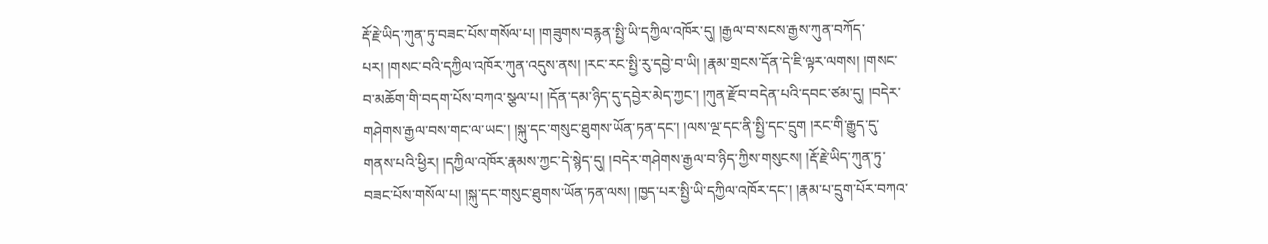རྡོ་རྗེ་ཡིད་ཀུན་ཏུ་བཟང་པོས་གསོལ་པ། །གཟུགས་བརྙན་སྤྱི་ཡི་དཀྱིལ་འཁོར་དུ། །རྒྱལ་བ་སངས་རྒྱས་ཀུན་བཀོད་པར། །གསང་བའི་དཀྱིལ་འཁོར་ཀུན་འདུས་ནས། །རང་རང་སྤྱི་རུ་དབྱེ་བ་ཡི། །རྣམ་གྲངས་དོན་དེ་ཇི་ལྟར་ལགས། །གསང་བ་མཆོག་གི་བདག་པོས་བཀའ་སྩལ་པ། །དོན་དམ་ཉིད་དུ་དབྱེར་མེད་ཀྱང་། །ཀུན་རྫོབ་བདེན་པའི་དབང་ཙམ་དུ། །བདེར་གཤེགས་རྒྱལ་བས་གང་ལ་ཡང་། །སྐུ་དང་གསུང་ཐུགས་ཡོན་ཏན་དང་། །ལས་ལྔ་དང་ནི་སྤྱི་དང་དྲུག །རང་གི་རྒྱུད་དུ་གནས་པའི་ཕྱིར། །དཀྱིལ་འཁོར་རྣམས་ཀྱང་དེ་སྙེད་དུ། །བདེར་གཤེགས་རྒྱལ་བ་ཉིད་ཀྱིས་གསུངས། །རྡོ་རྗེ་ཡིད་ཀུན་ཏུ་བཟང་པོས་གསོལ་པ། །སྐུ་དང་གསུང་ཐུགས་ཡོན་ཏན་ལས། །ཁྱད་པར་སྤྱི་ཡི་དཀྱིལ་འཁོར་དང་། །རྣམ་པ་དྲུག་པོར་བཀའ་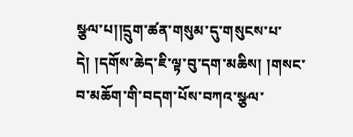སྩལ་པ།།དྲུག་ཚན་གསུམ་དུ་གསུངས་པ་དེ། །དགོས་ཆེད་ཇི་ལྟ་བུ་དག་མཆིས། །གསང་བ་མཆོག་གི་བདག་པོས་བཀའ་སྩལ་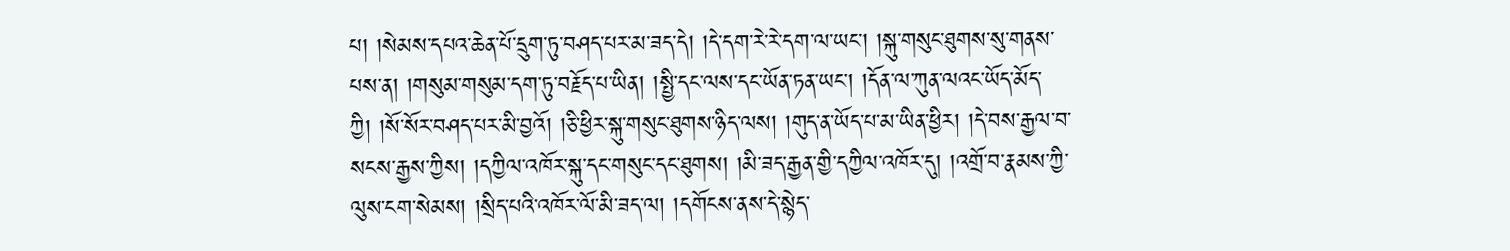པ། །སེམས་དཔའ་ཆེན་པོ་དྲུག་ཏུ་བཤད་པར་མ་ཟད་དེ། །དེ་དག་རེ་རེ་དག་ལ་ཡང་། །སྐུ་གསུང་ཐུགས་སུ་གནས་པས་ན། །གསུམ་གསུམ་དག་ཏུ་བརྗོད་པ་ཡིན། །སྤྱི་དང་ལས་དང་ཡོན་ཏན་ཡང་། །དོན་ལ་ཀུན་ལའང་ཡོད་མོད་ཀྱི། །སོ་སོར་བཤད་པར་མི་བྱའོ། །ཅི་ཕྱིར་སྐུ་གསུང་ཐུགས་ཉིད་ལས། །གུད་ན་ཡོད་པ་མ་ཡིན་ཕྱིར། །དེ་བས་རྒྱལ་བ་སངས་རྒྱས་ཀྱིས། །དཀྱིལ་འཁོར་སྐུ་དང་གསུང་དང་ཐུགས། །མི་ཟད་རྒྱན་གྱི་དཀྱིལ་འཁོར་དུ། །འགྲོ་བ་རྣམས་ཀྱི་ལུས་ངག་སེམས། །སྲིད་པའི་འཁོར་ལོ་མི་ཟད་ལ། །དགོངས་ནས་དེ་སྙེད་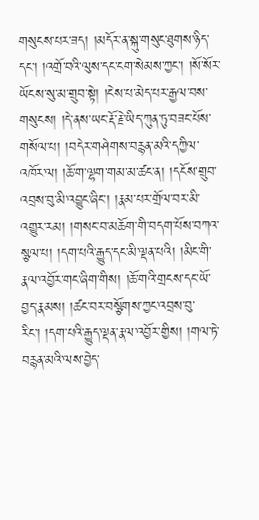གསུངས་པར་ཟད། །མདོར་ན་སྐུ་གསུང་ཐུགས་ཉིད་དང་། །འགྲོ་བའི་ལུས་དང་ངག་སེམས་ཀྱང་། །སོ་སོར་ཡོངས་སུ་མ་གྲུབ་སྟེ། །ངེས་པ་མེད་པར་རྒྱལ་བས་གསུངས། །དེ་ནས་ཡང་རྡོ་རྗེ་ཡིད་ཀུན་ཏུ་བཟང་པོས་གསོལ་པ། །བདེར་གཤེགས་བརྙན་མའི་དཀྱིལ་འཁོར་ལ། །ཆོ་ག་ལྷག་གམ་མ་ཚང་ན། །དངོས་གྲུབ་འབྲས་བུ་མི་འབྱུང་ཞིང་། །རྣམ་པར་གྲོལ་བར་མི་འགྱུར་རམ། །གསང་བ་མཆོག་གི་བདག་པོས་བཀའ་སྩལ་པ། །དག་པའི་རྒྱུད་དང་མི་ལྡན་པའི། །མིང་གི་རྣལ་འབྱོར་གང་ཞིག་གིས། །ཆོ་གའི་གྲངས་དང་ཡོ་བྱད་རྣམས། །ཚང་བར་བསྩོགས་ཀྱང་འབྲས་བུ་རིང་། །དག་པའི་རྒྱུད་ལྡན་རྣལ་འབྱོར་གྱིས། །གལ་ཏེ་བརྙན་མའི་ལས་བྱེད་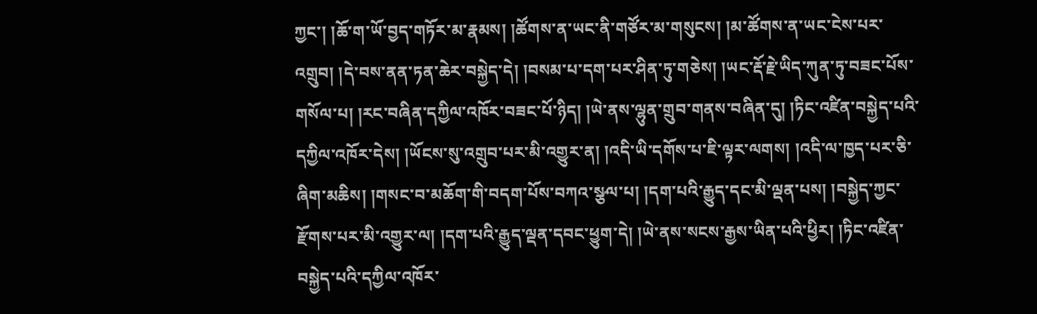ཀྱང་། །ཆོ་ག་ཡོ་བྱད་གཏོར་མ་རྣམས། །ཚོགས་ན་ཡང་ནི་གཙོར་མ་གསུངས། །མ་ཚོགས་ན་ཡང་ངེས་པར་འགྲུབ། །དེ་བས་ནན་ཏན་ཆེར་བསྐྱེད་དེ། །བསམ་པ་དག་པར་ཤིན་ཏུ་གཅེས། །ཡང་རྡོ་རྗེ་ཡིད་ཀུན་ཏུ་བཟང་པོས་གསོལ་པ། །རང་བཞིན་དཀྱིལ་འཁོར་བཟང་པོ་ཉིད། །ཡེ་ནས་ལྷུན་གྲུབ་གནས་བཞིན་དུ། །ཏིང་འཛིན་བསྐྱེད་པའི་དཀྱིལ་འཁོར་དེས། །ཡོངས་སུ་འགྲུབ་པར་མི་འགྱུར་ན། །འདི་ཡི་དགོས་པ་ཇི་ལྟར་ལགས། །འདི་ལ་ཁྱད་པར་ཅི་ཞིག་མཆིས། །གསང་བ་མཆོག་གི་བདག་པོས་བཀའ་སྩལ་པ། །དག་པའི་རྒྱུད་དང་མི་ལྡན་པས། །བསྐྱེད་ཀྱང་རྫོགས་པར་མི་འགྱུར་ལ། །དག་པའི་རྒྱུད་ལྡན་དབང་ཕྱུག་དེ། །ཡེ་ནས་སངས་རྒྱས་ཡིན་པའི་ཕྱིར། །ཏིང་འཛིན་བསྐྱེད་པའི་དཀྱིལ་འཁོར་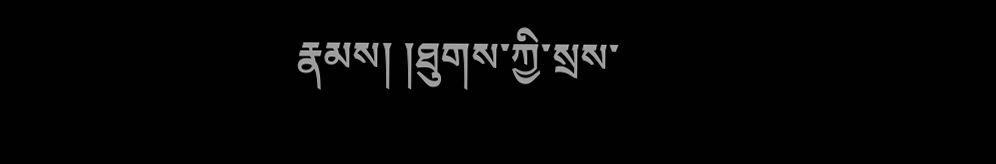རྣམས། །ཐུགས་ཀྱི་སྲས་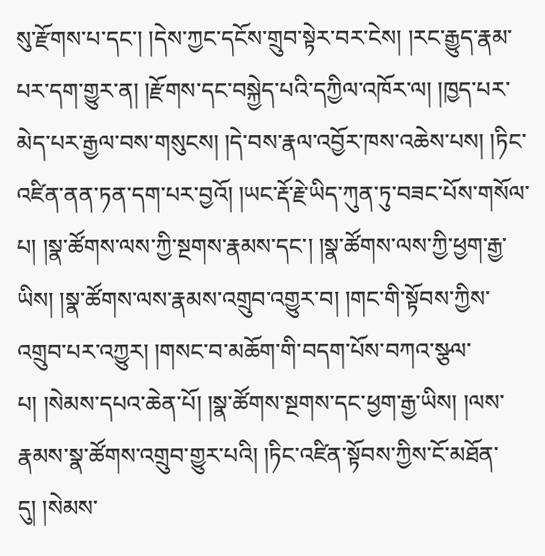སུ་རྫོགས་པ་དང་། །དེས་ཀྱང་དངོས་གྲུབ་སྟེར་བར་ངེས། །རང་རྒྱུད་རྣམ་པར་དག་གྱུར་ན། །རྫོགས་དང་བསྐྱེད་པའི་དཀྱིལ་འཁོར་ལ། །ཁྱད་པར་མེད་པར་རྒྱལ་བས་གསུངས། །དེ་བས་རྣལ་འབྱོར་ཁས་འཆེས་པས། །ཏིང་འཛིན་ནན་ཏན་དག་པར་བྱའོ། །ཡང་རྡོ་རྗེ་ཡིད་ཀུན་ཏུ་བཟང་པོས་གསོལ་པ། །སྣ་ཚོགས་ལས་ཀྱི་སྔགས་རྣམས་དང་། །སྣ་ཚོགས་ལས་ཀྱི་ཕྱག་རྒྱ་ཡིས། །སྣ་ཚོགས་ལས་རྣམས་འགྲུབ་འགྱུར་བ། །གང་གི་སྟོབས་ཀྱིས་འགྲུབ་པར་འཀྱུར། །གསང་བ་མཆོག་གི་བདག་པོས་བཀའ་སྩལ་པ། །སེམས་དཔའ་ཆེན་པོ། །སྣ་ཚོགས་སྔགས་དང་ཕྱག་རྒྱ་ཡིས། །ལས་རྣམས་སྣ་ཚོགས་འགྲུབ་གྱུར་པའི། །ཏིང་འཛིན་སྟོབས་ཀྱིས་ངོ་མཐོན་དུ། །སེམས་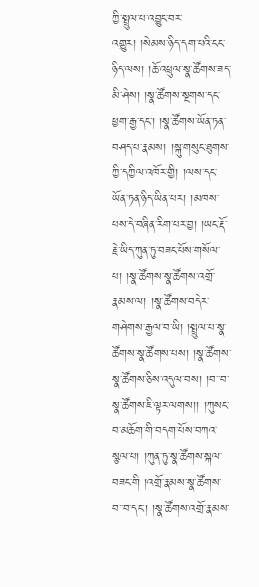ཀྱི་སྤྲུལ་པ་འབྱུང་བར་འགྱུར། །སེམས་ཉིད་དག་པའི་ངང་ཉིད་ལས། །ཆོ་འཕྲུལ་སྣ་ཚོགས་ཟད་མི་ཤེས། །སྣ་ཚོགས་སྔགས་དང་ཕྱག་རྒྱ་དང་། །སྣ་ཚོགས་ཡོན་ཏན་བཤད་པ་རྣམས། །སྐུ་གསུང་ཐུགས་ཀྱི་དཀྱིལ་འཁོར་གྱི། །ལས་དང་ཡོན་ཏན་ཉིད་ཡིན་པར། །མཁས་པས་དེ་བཞིན་རིག་པར་བྱ། །ཡང་རྡོ་རྗེ་ཡིད་ཀུན་ཏུ་བཟང་པོས་གསོལ་པ། །སྣ་ཚོགས་སྣ་ཚོགས་འགྲོ་རྣམས་ལ། །སྣ་ཚོགས་བདེར་གཤེགས་རྒྱལ་བ་ཡི། །སྤྲུལ་པ་སྣ་ཚོགས་སྣ་ཚོགས་པས། །སྣ་ཚོགས་སྣ་ཚོགས་ཅིས་འདུལ་བས། །བ་་བ་སྣ་ཚོགས་ཇི་ལྟར་ལགས།། །ཀུསང་བ་མཆོག་གི་བདག་པོས་བཀའ་སྩལ་པ། །ཀུན་ཏུ་སྣ་ཚོགས་སྐལ་བཟང་གི །འགྲོ་རྣམས་སྣ་ཚོགས་བ་་བ་དང་། །སྣ་ཚོགས་འགྲོ་རྣམས་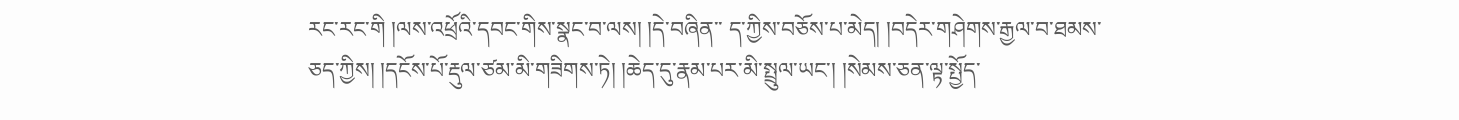རང་རང་གི །ལས་འཕྲོའི་དབང་གིས་སྣང་བ་ལས། །དེ་བཞིན་་ ད་ཀྱིས་བཅོས་པ་མེད། །བདེར་གཤེགས་རྒྱལ་བ་ཐམས་ཅད་ཀྱིས། །དངོས་པོ་རྡུལ་ཙམ་མི་གཟིགས་ཏེ། །ཆེད་དུ་རྣམ་པར་མི་སྤྲུལ་ཡང་། །སེམས་ཅན་ལྟ་སྤྱོད་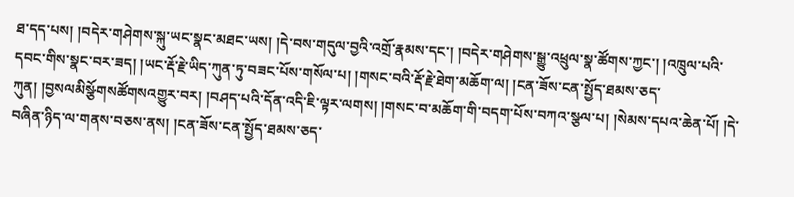ཐ་དད་པས། །བདེར་གཤེགས་སྐུ་ཡང་སྣང་མཐང་ཡས། །དེ་བས་གདུལ་བྱའི་འགྲོ་རྣམས་དང་། །བདེར་གཤེགས་སྒྱུ་འཕྲུལ་སྣ་ཚོགས་ཀྱང་། །འཁྲུལ་པའི་དབང་གིས་སྣང་བར་ཟད། །ཡང་རྡོ་རྗེ་ཡིད་ཀུན་ཏུ་བཟང་པོས་གསོལ་པ། །གསང་བའི་རྡོ་རྗེ་ཐེག་མཆོག་ལ། །ངན་ཟོས་ངན་སྤྱོད་ཐམས་ཅད་ཀུན། །བྱསལམིསྩོགསཚོགསའགྱུར་བར། །བཤད་པའི་དོན་འདི་ཇི་ལྟར་ལགས། །གསང་བ་མཆོག་གི་བདག་པོས་བཀའ་སྩལ་པ། །སེམས་དཔའ་ཆེན་པོ། །དེ་བཞིན་ཉིད་ལ་གནས་བཅས་ནས། །ངན་ཟོས་ངན་སྤྱོད་ཐམས་ཅད་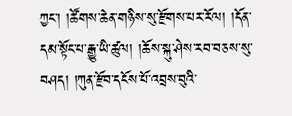ཀྱང་། །ཚོགས་ཆེན་གཉིས་སུ་རྫོགས་པར་རོལ། །དོན་དམ་སྟོང་པ་རྒྱུ་ཡི་ཚུལ། །ཆོས་སྐུ་ཤེས་རབ་བཅས་སུ་བཤད། །ཀུན་རྫོབ་དངོས་པོ་འབྲས་བུའི་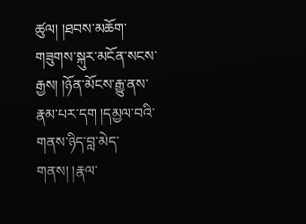ཚུལ། །ཐབས་མཆོག་གཟུགས་སྐུར་མངོན་སངས་རྒྱས། །ཉོན་མོངས་རྒྱུ་ནས་རྣམ་པར་དག །དམྱལ་བའི་གནས་ཉིད་བླ་མེད་གནས། །རྣལ་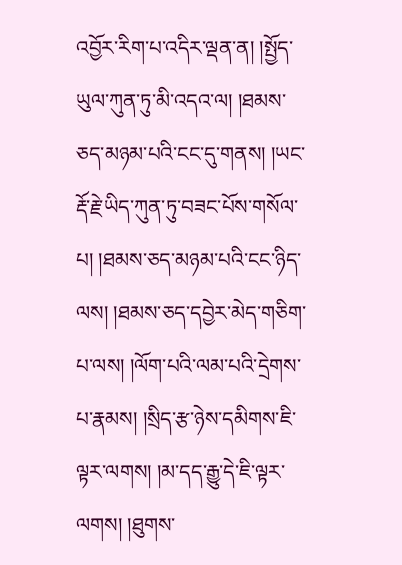འབྱོར་རིག་པ་འདིར་ལྡན་ན། །སྤྱོད་ཡུལ་ཀུན་ཏུ་མི་འདའ་ལ། །ཐམས་ཅད་མཉམ་པའི་ངང་དུ་གནས། །ཡང་རྡོ་རྗེ་ཡིད་ཀུན་ཏུ་བཟང་པོས་གསོལ་པ། །ཐམས་ཅད་མཉམ་པའི་ངང་ཉིད་ལས། །ཐམས་ཅད་དབྱེར་མེད་གཅིག་པ་ལས། །ལོག་པའི་ལམ་པའི་དྲེགས་པ་རྣམས། །སྲིད་རྩ་ཉེས་དམིགས་ཇི་ལྟར་ལགས། །མ་དད་རྒྱུ་དེ་ཇི་ལྟར་ལགས། །ཐུགས་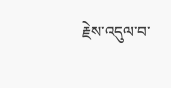རྗེས་འདུལ་བ་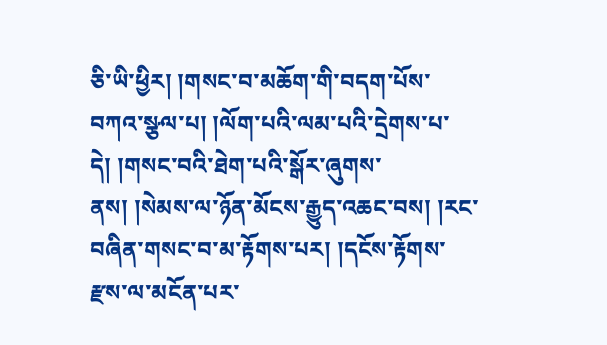ཅི་ཡི་ཕྱིར། །གསང་བ་མཆོག་གི་བདག་པོས་བཀའ་སྩལ་པ། །ལོག་པའི་ལམ་པའི་དྲེགས་པ་དེ། །གསང་བའི་ཐེག་པའི་སྒོར་ཞུགས་ནས། །སེམས་ལ་ཉོན་མོངས་རྒྱུད་འཆང་བས། །རང་བཞིན་གསང་བ་མ་རྟོགས་པར། །དངོས་རྟོགས་རྫས་ལ་མངོན་པར་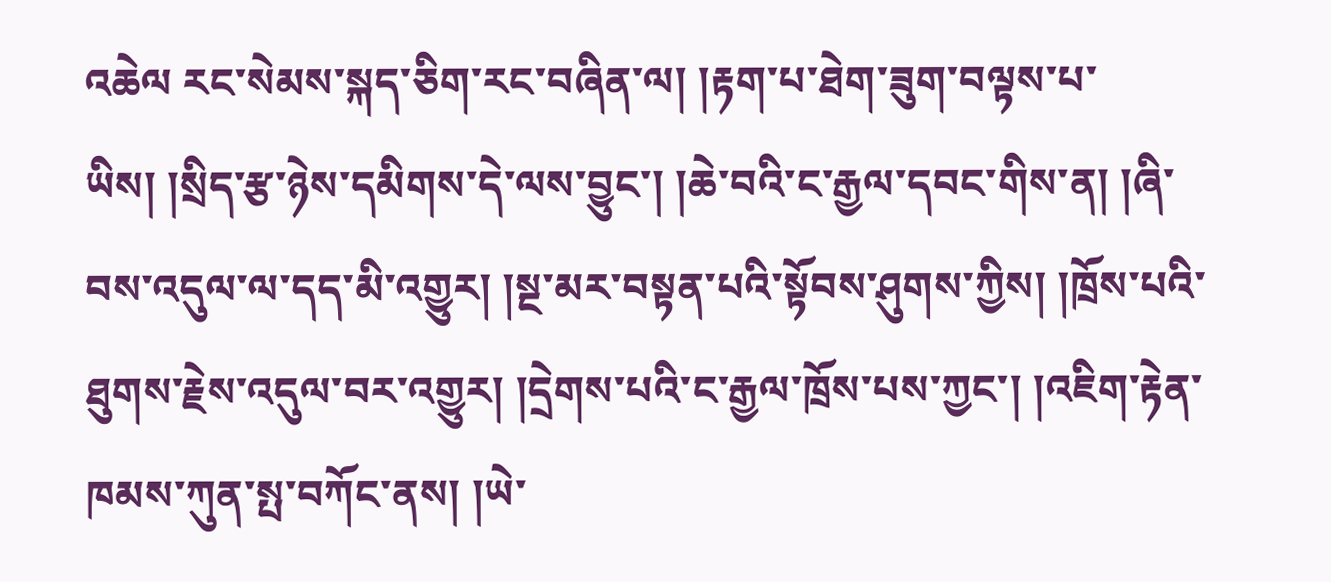འཆེལ རང་སེམས་སྐད་ཅིག་རང་བཞིན་ལ། །རྟག་པ་ཐེག་ཟུག་བལྟས་པ་ཡིས། །སྲིད་རྩ་ཉེས་དམིགས་དེ་ལས་བྱུང་། །ཆེ་བའི་ང་རྒྱལ་དབང་གིས་ན། །ཞི་བས་འདུལ་ལ་དད་མི་འགྱུར། །སྔ་མར་བསྟན་པའི་སྟོབས་ཤུགས་ཀྱིས། །ཁྲོས་པའི་ཐུགས་རྗེས་འདུལ་བར་འགྱུར། །དྲེགས་པའི་ང་རྒྱལ་ཁྲོས་པས་ཀྱང་། །འཇིག་རྟེན་ཁམས་ཀུན་སྤ་བཀོང་ནས། །ཡེ་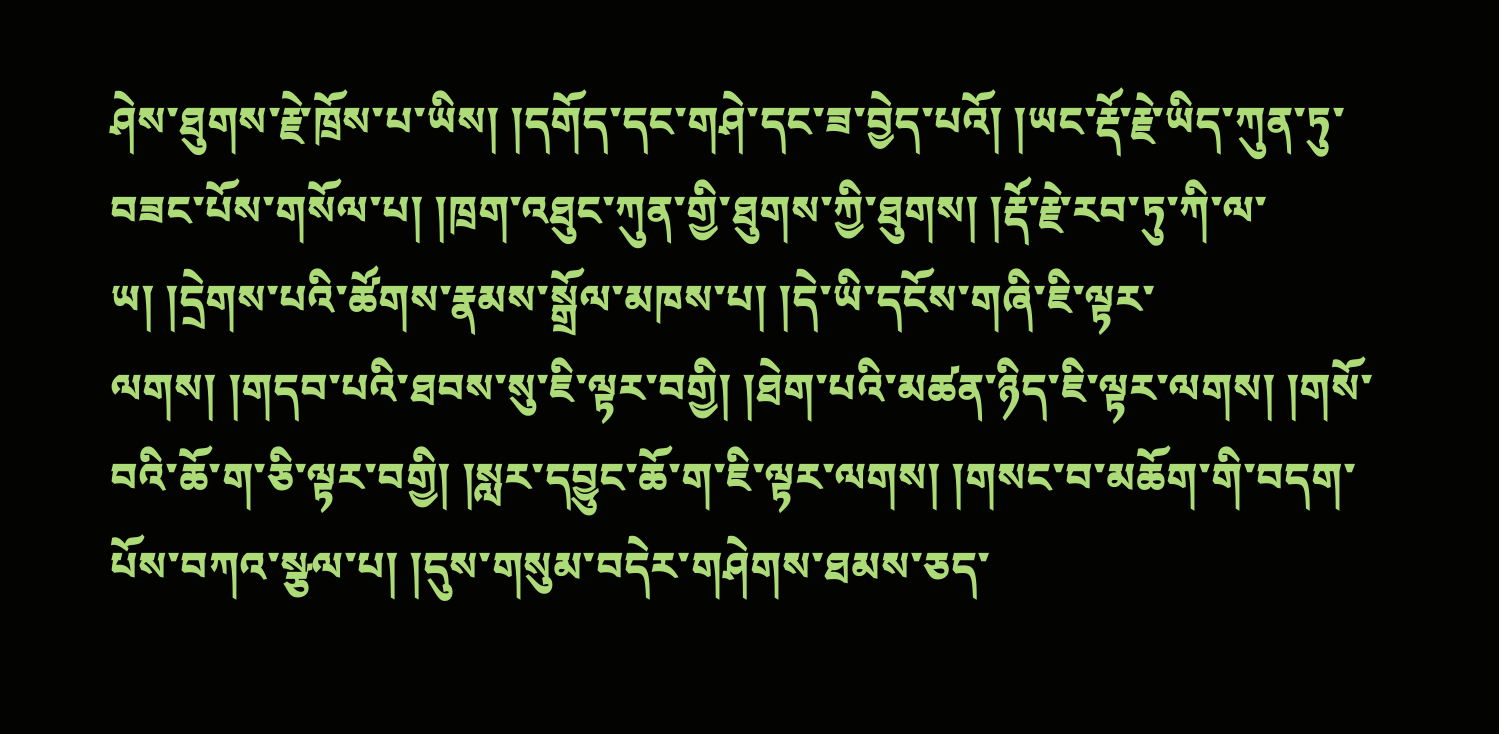ཤེས་ཐུགས་རྗེ་ཁྲོས་པ་ཡིས། །དགོད་དང་གཤེ་དང་ཟ་བྱེད་པའོ། །ཡང་རྡོ་རྗེ་ཡིད་ཀུན་ཏུ་བཟང་པོས་གསོལ་པ། །ཁྲག་འཐུང་ཀུན་གྱི་ཐུགས་ཀྱི་ཐུགས། །རྡོ་རྗེ་རབ་ཏུ་ཀི་ལ་ཡ། །དྲེགས་པའི་ཚོགས་རྣམས་སྒྲོལ་མཁས་པ། །དེ་ཡི་དངོས་གཞི་ཇི་ལྟར་ལགས། །གདབ་པའི་ཐབས་སུ་ཇི་ལྟར་བགྱི། །ཐེག་པའི་མཚན་ཉིད་ཇི་ལྟར་ལགས། །གསོ་བའི་ཆོ་ག་ཅི་ལྟར་བགྱི། །སླར་དབྱུང་ཆོ་ག་ཇི་ལྟར་ལགས། །གསང་བ་མཆོག་གི་བདག་པོས་བཀའ་སྩལ་པ། །དུས་གསུམ་བདེར་གཤེགས་ཐམས་ཅད་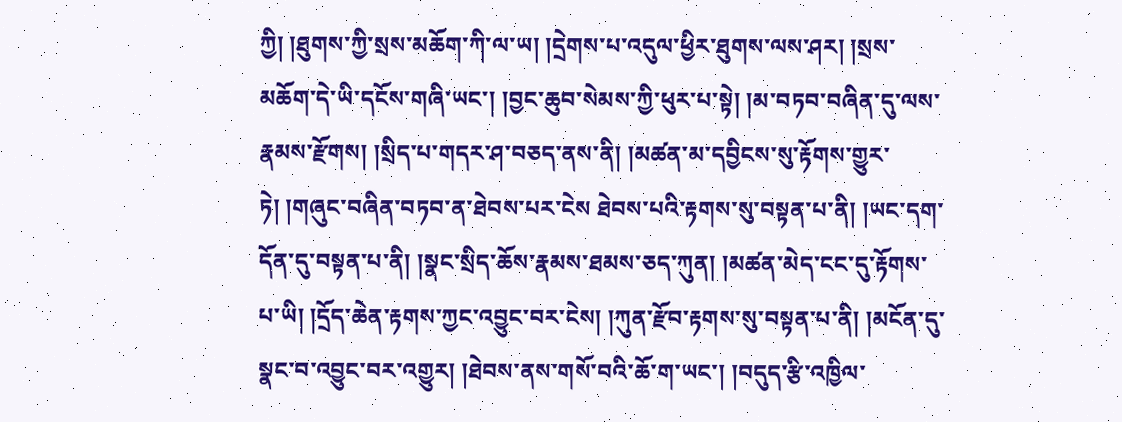ཀྱི། །ཐུགས་ཀྱི་སྲས་མཆོག་ཀི་ལ་ཡ། །དྲེགས་པ་འདུལ་ཕྱིར་ཐུགས་ལས་ཤར། །སྲས་མཆོག་དེ་ཡི་དངོས་གཞི་ཡང་། །བྱང་ཆུབ་སེམས་ཀྱི་ཕུར་པ་སྟེ། །མ་བཏབ་བཞིན་དུ་ལས་རྣམས་རྫོགས། །སྲིད་པ་གདར་ཤ་བཅད་ནས་ནི། །མཚན་མ་དབྱིངས་སུ་རྟོགས་གྱུར་ཏེ། །གཞུང་བཞིན་བཏབ་ན་ཐེབས་པར་ངེས ཐེབས་པའི་རྟགས་སུ་བསྟན་པ་ནི། །ཡང་དག་དོན་དུ་བསྟན་པ་ནི། །སྣང་སྲིད་ཆོས་རྣམས་ཐམས་ཅད་ཀུན། །མཚན་མེད་ངང་དུ་རྟོགས་པ་ཡི། །དྲོད་ཆེན་རྟགས་ཀྱང་འབྱུང་བར་ངེས། །ཀུན་རྫོབ་རྟགས་སུ་བསྟན་པ་ནི། །མངོན་དུ་སྣང་བ་འབྱུང་བར་འགྱུར། །ཐེབས་ནས་གསོ་བའི་ཆོ་ག་ཡང་། །བདུད་རྩི་འཁྱིལ་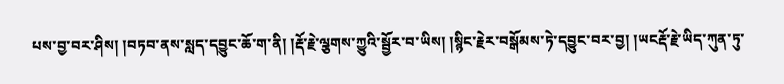པས་བྱ་བར་ཤིས། །བཏབ་ནས་སླད་དབྱུང་ཆོ་ག་ནི། །རྡོ་རྗེ་ལྕགས་ཀྱུའི་སྦྱོར་བ་ཡིས། །སྙིང་རྗེར་བསྒོམས་ཏེ་དབྱུང་བར་བྱ། །ཡངརྡོ་རྗེ་ཡིད་ཀུན་ཏུ་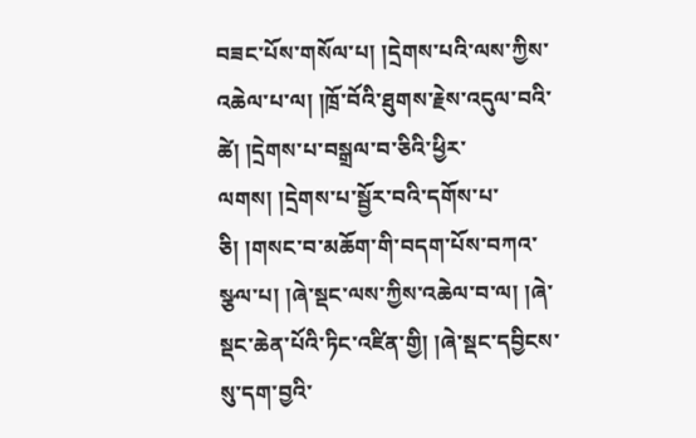བཟང་པོས་གསོལ་པ། །དྲེགས་པའི་ལས་ཀྱིས་འཆེལ་པ་ལ། །ཁྲོ་བོའི་ཐུགས་རྗེས་འདུལ་བའི་ཚེ། །དྲེགས་པ་བསྒྲལ་བ་ཅིའི་ཕྱིར་ལགས། །དྲེགས་པ་སྦྱོར་བའི་དགོས་པ་ཅི། །གསང་བ་མཆོག་གི་བདག་པོས་བཀའ་སྩལ་པ། །ཞེ་སྡང་ལས་ཀྱིས་འཆེལ་བ་ལ། །ཞེ་སྡང་ཆེན་པོའི་ཏིང་འཛིན་གྱི། །ཞེ་སྡང་དབྱིངས་སུ་དག་བྱའི་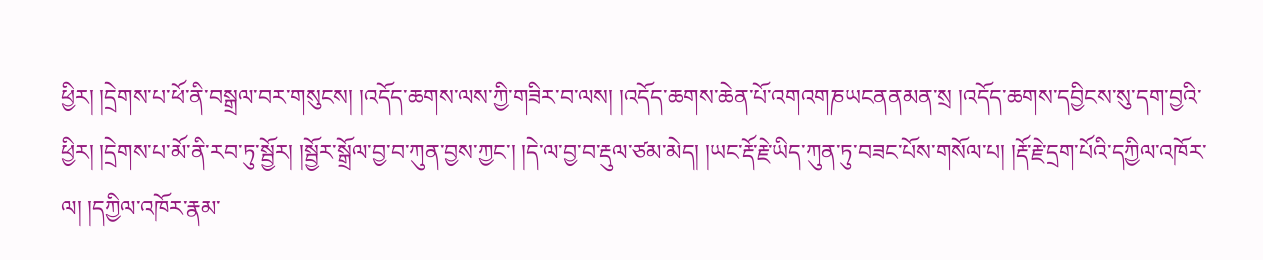ཕྱིར། །དྲེགས་པ་ཕོ་ནི་བསྒྲལ་བར་གསུངས། །འདོད་ཆགས་ལས་ཀྱི་གཟིར་བ་ལས། །འདོད་ཆགས་ཆེན་པོ་འགའགཎཡངནནམན་སྲ །འདོད་ཆགས་དབྱིངས་སུ་དག་བྱའི་ཕྱིར། །དྲེགས་པ་མོ་ནི་རབ་ཏུ་སྦྱོར། །སྦྱོར་སྒྲོལ་བྱ་བ་ཀུན་བྱས་ཀྱང་། །དེ་ལ་བྱ་བ་རྡུལ་ཙམ་མེད། །ཡང་རྡོ་རྗེ་ཡིད་ཀུན་ཏུ་བཟང་པོས་གསོལ་པ། །རྡོ་རྗེ་དྲག་པོའི་དཀྱིལ་འཁོར་ལ། །དཀྱིལ་འཁོར་རྣམ་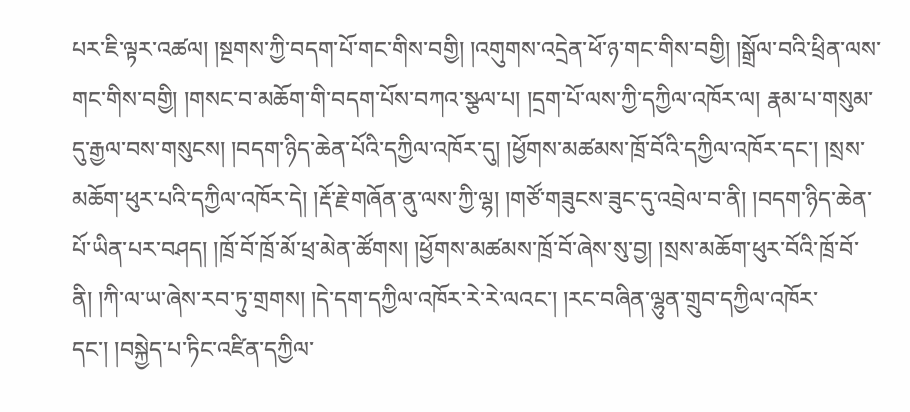པར་ཇི་ལྟར་འཚལ། །སྔགས་ཀྱི་བདག་པོ་གང་གིས་བགྱི། །འགུགས་འདྲེན་ཕོ་ཉ་གང་གིས་བགྱི། །སྒྲོལ་བའི་ཕྲིན་ལས་གང་གིས་བགྱི། །གསང་བ་མཆོག་གི་བདག་པོས་བཀའ་སྩལ་པ། །དྲག་པོ་ལས་ཀྱི་དཀྱིལ་འཁོར་ལ། རྣམ་པ་གསུམ་དུ་རྒྱལ་བས་གསུངས། །བདག་ཉིད་ཆེན་པོའི་དཀྱིལ་འཁོར་དུ། །ཕྱོགས་མཚམས་ཁྲོ་བོའི་དཀྱིལ་འཁོར་དང་། །སྲས་མཆོག་ཕུར་པའི་དཀྱིལ་འཁོར་དེ། །རྡོ་རྗེ་གཞོན་ནུ་ལས་ཀྱི་ལྷ། །གཙོ་གཟུངས་ཟུང་དུ་འབྲེལ་བ་ནི། །བདག་ཉིད་ཆེན་པོ་ཡིན་པར་བཤད། །ཁྲོ་བོ་ཁྲོ་མོ་ཕྲ་མེན་ཚོགས། །ཕྱོགས་མཚམས་ཁྲོ་བོ་ཞེས་སུ་བྱ། །སྲས་མཆོག་ཕུར་བོའི་ཁྲོ་བོ་ནི། །ཀི་ལ་ཡ་ཞེས་རབ་ཏུ་གྲགས། །དེ་དག་དཀྱིལ་འཁོར་རེ་རེ་ལའང་། །རང་བཞིན་ལྷུན་གྲུབ་དཀྱིལ་འཁོར་དང་། །བསྐྱེད་པ་ཏིང་འཛིན་དཀྱིལ་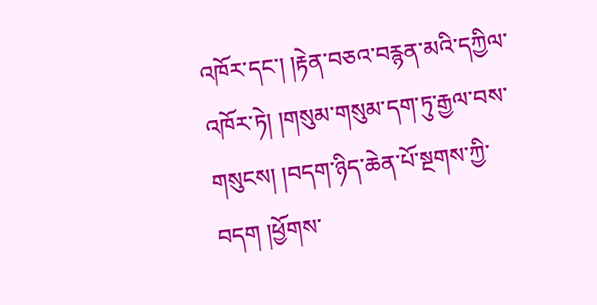འཁོར་དང་། །རྟེན་བཅའ་བརྙན་མའི་དཀྱིལ་འཁོར་ཏེ། །གསུམ་གསུམ་དག་ཏུ་རྒྱལ་བས་གསུངས། །བདག་ཉིད་ཆེན་པོ་སྔགས་ཀྱི་བདག །ཕྱོགས་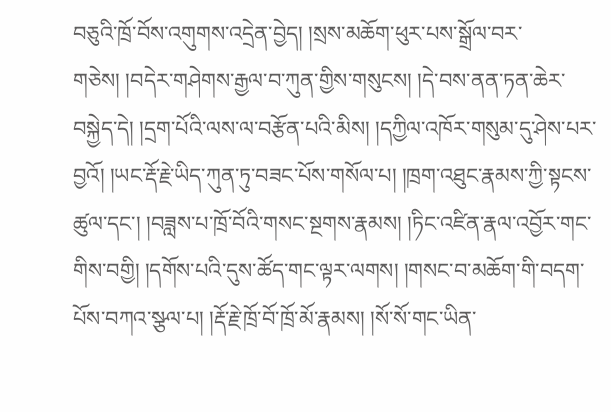བཅུའི་ཁྲོ་བོས་འགུགས་འདྲེན་བྱེད། །སྲས་མཆོག་ཕུར་པས་སྒྲོལ་བར་གཅེས། །བདེར་གཤེགས་རྒྱལ་བ་ཀུན་གྱིས་གསུངས། །དེ་བས་ནན་ཏན་ཆེར་བསྐྱེད་དེ། །དྲག་པོའི་ལས་ལ་བརྩོན་པའི་མིས། །དཀྱིལ་འཁོར་གསུམ་དུ་ཤེས་པར་བྱའོ། །ཡང་རྡོ་རྗེ་ཡིད་ཀུན་ཏུ་བཟང་པོས་གསོལ་པ། །ཁྲག་འཐུང་རྣམས་ཀྱི་སྟངས་ཚུལ་དང་། །བཟླས་པ་ཁྲོ་བོའི་གསང་སྔགས་རྣམས། །ཏིང་འཛིན་རྣལ་འབྱོར་གང་གིས་བགྱི། །དགོས་པའི་དུས་ཚོད་གང་ལྟར་ལགས། །གསང་བ་མཆོག་གི་བདག་པོས་བཀའ་སྩལ་པ། །རྡོ་རྗེ་ཁྲོ་བོ་ཁྲོ་མོ་རྣམས། །སོ་སོ་གང་ཡིན་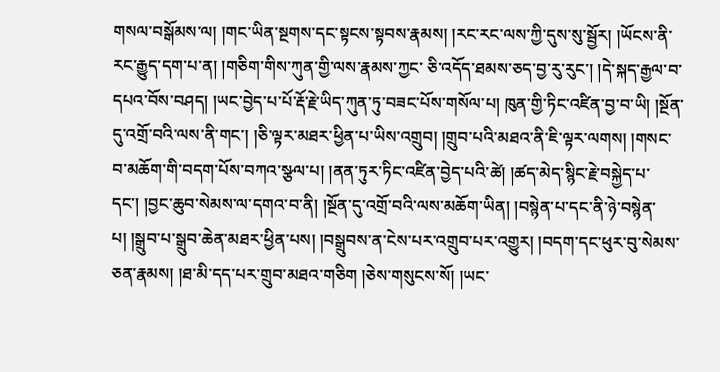གསལ་བསྒོམས་ལ། །གང་ཡིན་སྔགས་དང་སྟངས་སྟབས་རྣམས། །རང་རང་ལས་ཀྱི་དུས་སུ་སྦྱོར། །ཡོངས་ནི་རང་རྒྱུད་དག་པ་ན། །གཅིག་གིས་ཀུན་གྱི་ལས་རྣམས་ཀྱང་ ཅི་འདོད་ཐམས་ཅད་བྱ་རུ་རུང་། །དེ་སྐད་རྒྱལ་བ་དཔའ་བོས་བཤད། །ཡང་བྱེད་པ་པོ་རྡོ་རྗེ་ཡིད་ཀུན་ཏུ་བཟང་པོས་གསོལ་པ། ཁུན་གྱི་ཏིང་འཛིན་བྱ་བ་ཡི། །སྔོན་དུ་འགྲོ་བའི་ལས་ནི་གང་། །ཅི་ལྟར་མཐར་ཕྱིན་པ་ཡིས་འགྲུབ། །གྲུབ་པའི་མཐའ་ནི་ཇི་ལྟར་ལགས། །གསང་བ་མཆོག་གི་བདག་པོས་བཀའ་སྩལ་པ། །ནན་ཏུར་ཏིང་འཛིན་བྱེད་པའི་ཚེ། །ཚད་མེད་སྙིང་རྗེ་བསྐྱེད་པ་དང་། །བྱང་ཆུབ་སེམས་ལ་དགའ་བ་ནི། །སྔོན་དུ་འགྲོ་བའི་ལས་མཆོག་ཡིན། །བསྙེན་པ་དང་ནི་ཉེ་བསྙེན་པ། །སྒྲུབ་པ་སྒྲུབ་ཆེན་མཐར་ཕྱིན་པས། །བསྒྲུབས་ན་ངེས་པར་འགྲུབ་པར་འགྱུར། །བདག་དང་ཕུར་བུ་སེམས་ཅན་རྣམས། །ཐ་མི་དད་པར་གྲུབ་མཐའ་གཅིག །ཅེས་གསུངས་སོ། །ཡང་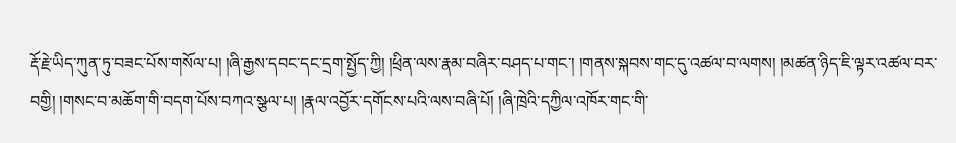རྡོ་རྗེ་ཡིད་ཀུན་ཏུ་བཟང་པོས་གསོལ་པ། །ཞི་རྒྱས་དབང་དང་དྲག་སྤྱོད་ཀྱི། །ཕྲིན་ལས་རྣམ་བཞིར་བཤད་པ་གང་། །གནས་སྐབས་གང་དུ་འཚལ་བ་ལགས། །མཚན་ཉིད་ཇི་ལྟར་འཚལ་བར་བགྱི། །གསང་བ་མཆོག་གི་བདག་པོས་བཀའ་སྩལ་པ། །རྣལ་འབྱོར་དགོངས་པའི་ལས་བཞི་པོ། །ཞི་ཁྲེའི་དཀྱིལ་འཁོར་གང་གི་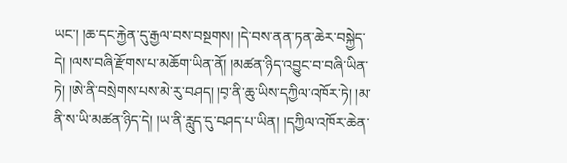ཡང་། །ཆ་དང་རྐྱེན་དུ་རྒྱལ་བས་བསྔགས། །དེ་བས་ནན་ཏན་ཆེར་བསྐྱེད་དེ། །ལས་བཞི་རྫོགས་པ་མཆོག་ཡིན་ནོ། །མཚན་ཉིད་འབྱུང་བ་བཞི་ཡིན་ཏེ། །ཨེ་ནི་བསྲེགས་པས་མེ་རུ་བཤད། །བ༷་ནི་ཆུ་ཡིས་དཀྱིལ་འཁོར་ཏེ། །མ་ནི་ས་ཡི་མཚན་ཉིད་དེ། །ཡ་ནི་རླུད་དུ་བཤད་པ་ཡིན། །དཀྱིལ་འཁོར་ཆེན་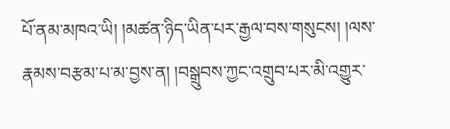པོ་ནམ་མཁའ་ཡི། །མཚན་ཉིད་ཡིན་པར་རྒྱལ་བས་གསུངས། །ལས་རྣམས་བརྩམ་པ་མ་བྱས་ན། །བསྒྲུབས་ཀྱང་འགྲུབ་པར་མི་འགྱུར་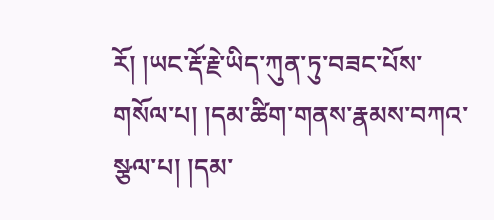རོ། །ཡང་རྡོ་རྗེ་ཡིད་ཀུན་ཏུ་བཟང་པོས་གསོལ་པ། །དམ་ཚིག་གནས་རྣམས་བཀའ་སྩལ་པ། །དམ་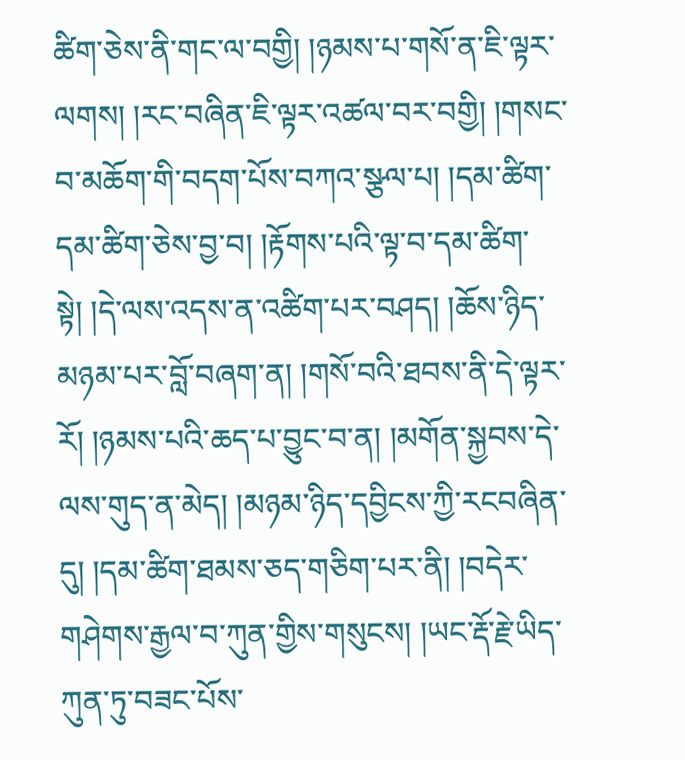ཚིག་ཅེས་ནི་གང་ལ་བགྱི། །ཉམས་པ་གསོ་ན་ཇི་ལྟར་ལགས། །རང་བཞིན་ཇི་ལྟར་འཚལ་བར་བགྱི། །གསང་བ་མཆོག་གི་བདག་པོས་བཀའ་སྩལ་པ། །དམ་ཚིག་དམ་ཚིག་ཅེས་བྱ་བ། །རྟོགས་པའི་ལྟ་བ་དམ་ཚིག་སྟེ། །དེ་ལས་འདས་ན་འཚིག་པར་བཤད། །ཆོས་ཉིད་མཉམ་པར་བློ་བཞག་ན། །གསོ་བའི་ཐབས་ནི་དེ་ལྟར་རོ། །ཉམས་པའི་ཆད་པ་བྱུང་བ་ན། །མགོན་སྐྱབས་དེ་ལས་གུད་ན་མེད། །མཉམ་ཉིད་དབྱིངས་ཀྱི་རངབཞིན་དུ། །དམ་ཚིག་ཐམས་ཅད་གཅིག་པར་ནི། །བདེར་གཤེགས་རྒྱལ་བ་ཀུན་གྱིས་གསུངས། །ཡང་རྡོ་རྗེ་ཡིད་ཀུན་ཏུ་བཟང་པོས་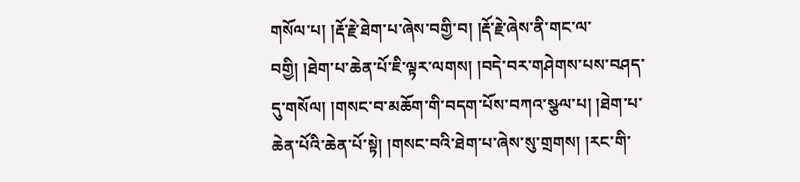གསོལ་པ། །རྡོ་རྗེ་ཐེག་པ་ཞེས་བགྱི་བ། །རྡོ་རྗེ་ཞེས་ནི་གང་ལ་བགྱི། །ཐེག་པ་ཆེན་པོ་ཇི་ལྟར་ལགས། །བདེ་བར་གཤེགས་པས་བཤད་དུ་གསོལ། །གསང་བ་མཆོག་གི་བདག་པོས་བཀའ་སྩལ་པ། །ཐེག་པ་ཆེན་པོའི་ཆེན་པོ་སྟེ། །གསང་བའི་ཐེག་པ་ཞེས་སུ་གྲགས། །རང་གི་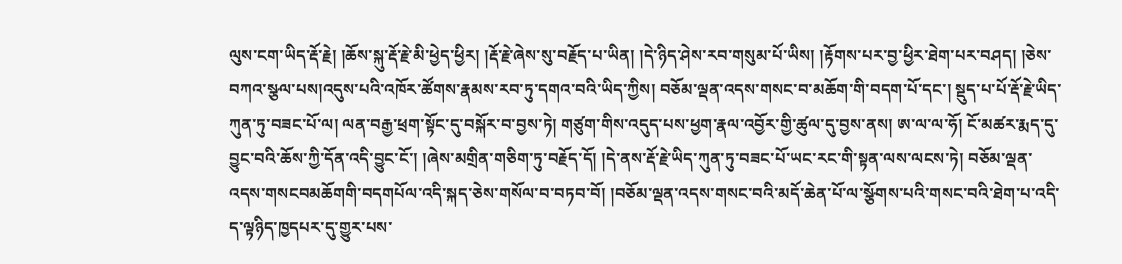ལུས་ངག་ཡིད་རྡོ་རྗེ། །ཆོས་སྐུ་རྡོ་རྗེ་མི་ཕྱེད་ཕྱིར། །རྡོ་རྗེ་ཞེས་སུ་བརྗོད་པ་ཡིན། །དེ་ཉིད་ཤེས་རབ་གསུམ་པོ་ཡིས། །རྟོགས་པར་བྱ་ཕྱིར་ཐེག་པར་བཤད། །ཅེས་བཀའ་སྩལ་པས།འདུས་པའི་འཁོར་ཚོགས་རྣམས་རབ་ཏུ་དགའ་བའི་ཡིད་ཀྱིས། བཅོམ་ལྡན་འདས་གསང་བ་མཆོག་གི་བདག་པོ་དང་། སྡུད་པ་པོ་རྡོ་རྗེ་ཡིད་ཀུན་ཏུ་བཟང་པོ་ལ། ལན་བརྒྱ་ཕྲག་སྟོང་དུ་བསྐོར་བ་བྱས་ཏེ། གཙུག་གིས་འདུད་པས་ཕྱག་རྣལ་འབྱོར་གྱི་ཚུལ་དུ་བྱས་ནས། ཨ་ལ་ལ་ཧོ། ངོ་མཚར་རྨད་དུ་བྱུང་བའི་ཆོས་ཀྱི་དོན་འདི་བྱུང་ངོ་། །ཞེས་མགྲིན་གཅིག་ཏུ་བརྗོད་དོ། །དེ་ནས་རྡོ་རྗེ་ཡིད་ཀུན་ཏུ་བཟང་པོ་ཡང་རང་གི་སྟན་ལས་ལངས་ཏེ། བཅོམ་ལྡན་འདས་གསངབམཆོགགི་བདགཔོལ་འདི་སྐད་ཅེས་གསོལ་བ་བཏབ་བོ། །བཅོམ་ལྡན་འདས་གསང་བའི་མདོ་ཆེན་པོ་ལ་སྩོགས་པའི་གསང་བའི་ཐེག་པ་འདི་ད་ལྟཉིད་ཁྱདཔར་དུ་གྱུར་པས་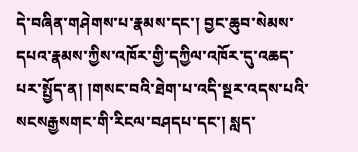དེ་བཞིན་གཤེགས་པ་རྣམས་དང་། བྱང་ཆུབ་སེམས་དཔའ་རྣམས་ཀྱིས་འཁོར་གྱི་དཀྱིལ་འཁོར་དུ་འཆད་པར་སྤྱོད་ན། །གསང་བའི་ཐེག་པ་འདི་སྔར་འདས་པའི་སངསརྒྱསགང་གི་རིངལ་བཤདཔ་དང་། སླད་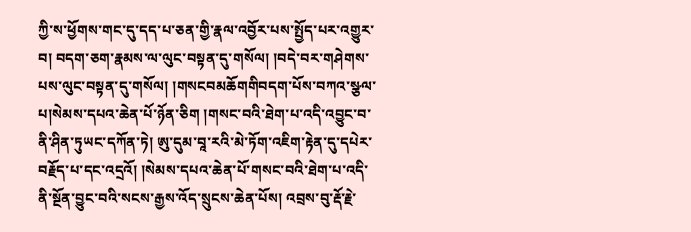ཀྱི་ས་ཕྱོགས་གང་དུ་དད་པ་ཅན་གྱི་རྣལ་འབྱོར་པས་སྤྱོད་པར་འགྱུར་བ། བདག་ཅག་རྣམས་ལ་ལུང་བསྟན་དུ་གསོལ། །བདེ་བར་གཤེགས་པས་ལུང་བསྟན་དུ་གསོལ། །གསངབམཆོགགིབདག་པོས་བཀའ་སྩལ་པ།སེམས་དཔའ་ཆེན་པོ་ཉོན་ཅིག །གསང་བའི་ཐེག་པ་འདི་འབྱུང་བ་ནི་ཤིན་ཏུཡང་དཀོན་ཏེ། ཨུ་དུམ་བཱ་རའི་མེ་ཏོག་འཇིག་རྟེན་དུ་དཔེར་བརྗོད་པ་དང་འདྲའོ། །སེམས་དཔའ་ཆེན་པོ་གསང་བའི་ཐེག་པ་འདི་ནི་སྔོན་བྱུང་བའི་སངས་རྒྱས་འོད་སྲུངས་ཆེན་པོས། འབྲས་བུ་རྡོ་རྗེ་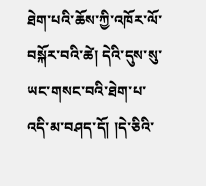ཐེག་པའི་ཆོས་ཀྱི་འཁོར་ལོ་བསྐོར་བའི་ཚེ། དེའི་དུས་སུ་ཡང་གསང་བའི་ཐེག་པ་འདི་མ་བཤད་དོ། །དེ་ཅིའི་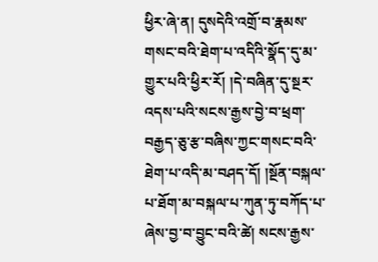ཕྱིར་ཞེ་ན། དུསདེའི་འགྲོ་བ་རྣམས་གསང་བའི་ཐེག་པ་འདིའི་སྣོད་དུ་མ་གྱུར་པའི་ཕྱིར་རོ། །དེ་བཞིན་དུ་སྔར་འདས་པའི་སངས་རྒྱས་བྱེ་བ་ཕྲག་བརྒྱད་ཅུ་རྩ་བཞིས་ཀྱང་གསང་བའི་ཐེག་པ་འདི་མ་བཤད་དོ། །སྔོན་བསྐལ་པ་ཐོག་མ་བསྐལ་པ་ཀུན་ཏུ་བཀོད་པ་ཞེས་བྱ་བ་བྱུང་བའི་ཚེ། སངས་རྒྱས་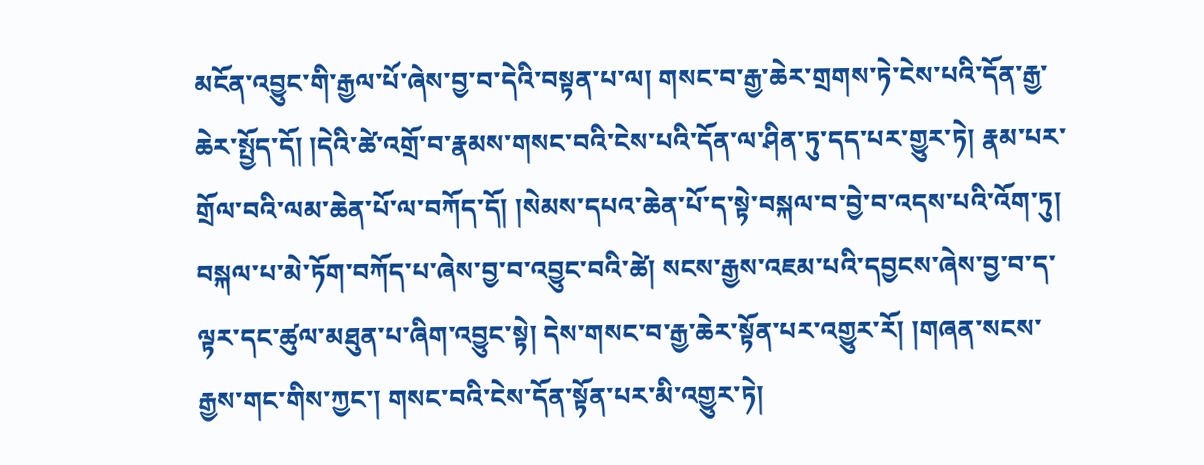མངོན་འབྱུང་གི་རྒྱལ་པོ་ཞེས་བྱ་བ་དེའི་བསྟན་པ་ལ། གསང་བ་རྒྱ་ཆེར་གྲགས་ཏེ་ངེས་པའི་དོན་རྒྱ་ཆེར་སྤྱོད་དོ། །དེའི་ཚེ་འགྲོ་བ་རྣམས་གསང་བའི་ངེས་པའི་དོན་ལ་ཤིན་ཏུ་དད་པར་གྱུར་ཏེ། རྣམ་པར་གྲོལ་བའི་ལམ་ཆེན་པོ་ལ་བཀོད་དོ། །སེམས་དཔའ་ཆེན་པོ་ད་སྟེ་བསྐལ་བ་བྱེ་བ་འདས་པའི་འོག་ཏུ། བསྐལ་པ་མེ་ཏོག་བཀོད་པ་ཞེས་བྱ་བ་འབྱུང་བའི་ཚེ། སངས་རྒྱས་འཇམ་པའི་དབྱངས་ཞེས་བྱ་བ་ད་ལྟར་དང་ཚུལ་མཐུན་པ་ཞིག་འབྱུང་སྟེ། དེས་གསང་བ་རྒྱ་ཆེར་སྟོན་པར་འགྱུར་རོ། །གཞན་སངས་རྒྱས་གང་གིས་ཀྱང་། གསང་བའི་ངེས་དོན་སྟོན་པར་མི་འགྱུར་ཏེ།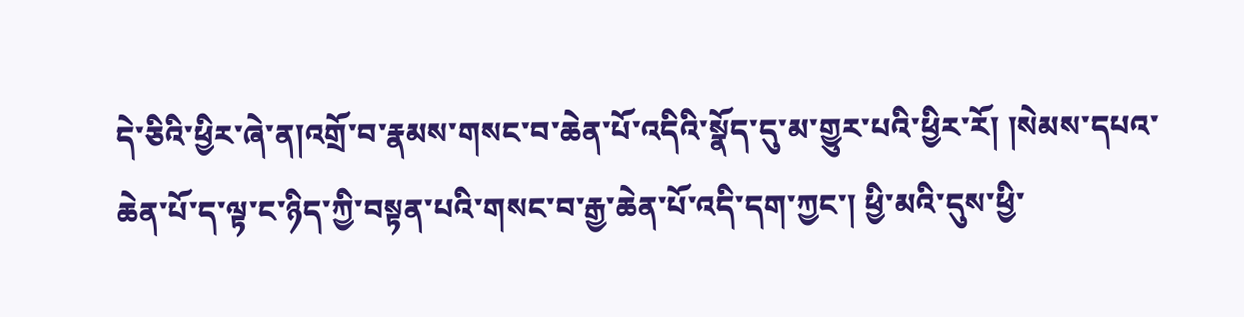དེ་ཅིའི་ཕྱིར་ཞེ་ན།འགྲོ་བ་རྣམས་གསང་བ་ཆེན་པོ་འདིའི་སྣོད་དུ་མ་གྱུར་པའི་ཕྱིར་རོ། །སེམས་དཔའ་ཆེན་པོ་ད་ལྟ་ང་ཉིད་ཀྱི་བསྟན་པའི་གསང་བ་རྒྱ་ཆེན་པོ་འདི་དག་ཀྱང་། ཕྱི་མའི་དུས་ཕྱི་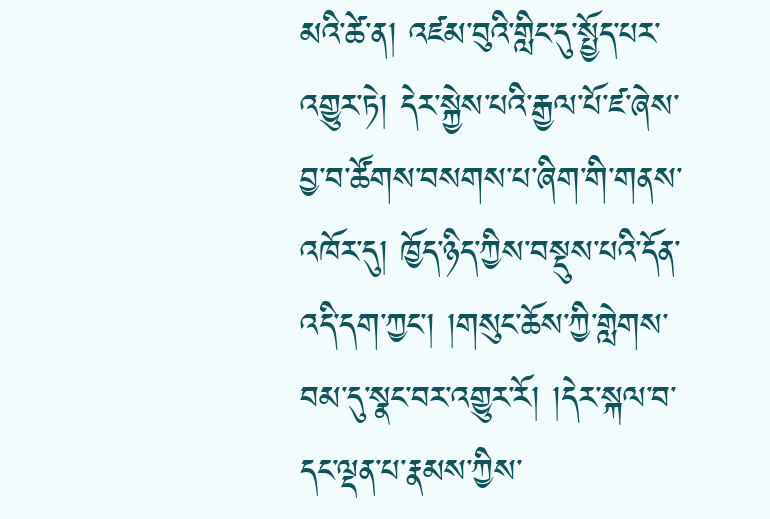མའི་ཚེ་ན། འཛམ་བུའི་གླིང་དུ་སྤྱོད་པར་འགྱུར་ཏེ། དེར་སྐྱེས་པའི་རྒྱལ་པོ་ཛ་ཞེས་བྱ་བ་ཚོགས་བསགས་པ་ཞིག་གི་གནས་འཁོར་དུ། ཁྱོད་ཉིད་ཀྱིས་བསྡུས་པའི་དོན་འདི་དག་ཀྱང་། །གསུང་ཆོས་ཀྱི་གླེགས་བམ་དུ་སྣང་བར་འགྱུར་རོ། །དེར་སྐལ་བ་དང་ལྡན་པ་རྣམས་ཀྱིས་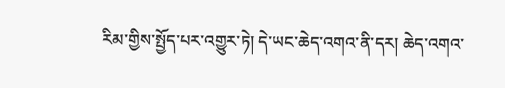རིམ་གྱིས་སྤྱོད་པར་འགྱུར་ཏེ། དེ་ཡང་ཆེད་འགའ་ནི་དར། ཆེད་འགའ་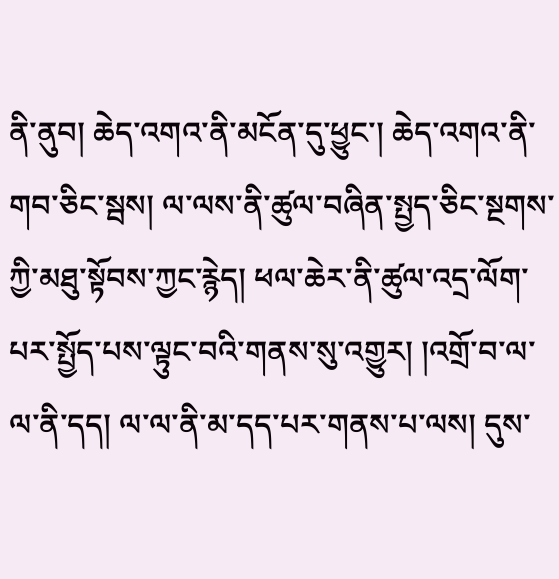ནི་ནུབ། ཆེད་འགའ་ནི་མངོན་དུ་ཕྱུང་། ཆེད་འགའ་ནི་གབ་ཅིང་སྦས། ལ་ལས་ནི་ཚུལ་བཞིན་སྤྱད་ཅིང་སྔགས་ཀྱི་མཐུ་སྟོབས་ཀྱང་རྙེད། ཕལ་ཆེར་ནི་ཚུལ་འདྲ་ལོག་པར་སྤྱོད་པས་ལྟུང་བའི་གནས་སུ་འགྱུར། །འགྲོ་བ་ལ་ལ་ནི་དད། ལ་ལ་ནི་མ་དད་པར་གནས་པ་ལས། དུས་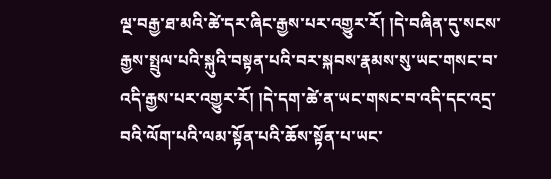ལྔ་བརྒྱ་ཐ་མའི་ཚེ་དར་ཞིང་རྒྱས་པར་འགྱུར་རོ། །དེ་བཞིན་དུ་སངས་རྒྱས་སྤྲུལ་པའི་སྐུའི་བསྟན་པའི་བར་སྐབས་རྣམས་སུ་ཡང་གསང་བ་འདི་རྒྱས་པར་འགྱུར་རོ། །དེ་དག་ཚེ་ན་ཡང་གསང་བ་འདི་དང་འདྲ་བའི་ལོག་པའི་ལམ་སྟོན་པའི་ཆོས་སྟོན་པ་ཡང་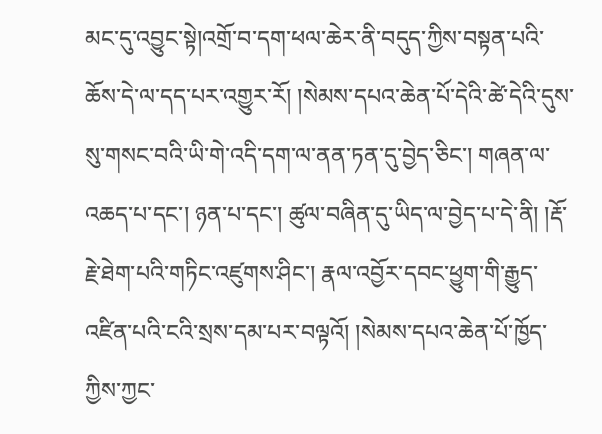མང་དུ་འབྱུང་སྟེ།འགྲོ་བ་དག་ཕལ་ཆེར་ནི་བདུད་ཀྱིས་བསྟན་པའི་ཆོས་དེ་ལ་དད་པར་འགྱུར་རོ། །སེམས་དཔའ་ཆེན་པོ་དེའི་ཚེ་དེའི་དུས་སུ་གསང་བའི་ཡི་གེ་འདི་དག་ལ་ནན་ཏན་དུ་བྱེད་ཅིང་། གཞན་ལ་འཆད་པ་དང་། ཉན་པ་དང་། ཚུལ་བཞིན་དུ་ཡིད་ལ་བྱེད་པ་དེ་ནི། །རྡོ་རྗེ་ཐེག་པའི་གཏིང་འཛུགས་ཤིང་། རྣལ་འབྱོར་དབང་ཕྱུག་གི་རྒྱུད་འཛིན་པའི་ངའི་སྲས་དམ་པར་བལྟའོ། །སེམས་དཔའ་ཆེན་པོ་ཁྱོད་ཀྱིས་ཀྱང་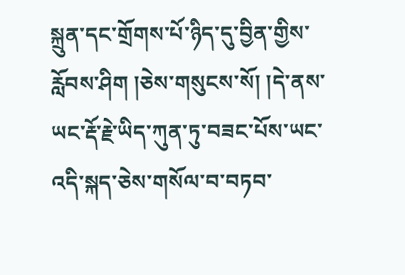སྐྲུན་དང་གྲོགས་པོ་ཉིད་དུ་བྱིན་གྱིས་རློབས་ཤིག །ཅེས་གསུངས་སོ། །དེ་ནས་ཡང་རྡོ་རྗེ་ཡིད་ཀུན་ཏུ་བཟང་པོས་ཡང་འདི་སྐད་ཅེས་གསོལ་བ་བཏབ་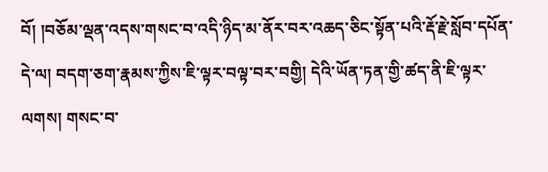བོ། །བཅོམ་ལྡན་འདས་གསང་བ་འདི་ཉིད་མ་ནོར་བར་འཆད་ཅིང་སྟོན་པའི་རྡོ་རྗེ་སློབ་དཔོན་དེ་ལ། བདག་ཅག་རྣམས་ཀྱིས་ཇི་ལྟར་བལྟ་བར་བགྱི། དེའི་ཡོན་ཏན་གྱི་ཚད་ནི་ཇི་ལྟར་ལགས། གསང་བ་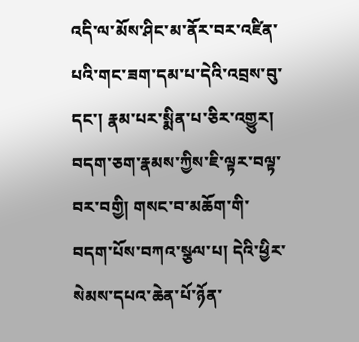འདི་ལ་མོས་ཤིང་མ་ནོར་བར་འཛིན་པའི་གང་ཟག་དམ་པ་དེའི་འབྲས་བུ་དང་། རྣམ་པར་སྨིན་པ་ཅིར་འགྱུར། བདག་ཅག་རྣམས་ཀྱིས་ཇི་ལྟར་བལྟ་བར་བགྱི། གསང་བ་མཆོག་གི་བདག་པོས་བཀའ་སྩལ་པ། དེའི་ཕྱིར་སེམས་དཔའ་ཆེན་པོ་ཉོན་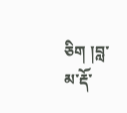ཅིག །བླ་མ་རྡོ་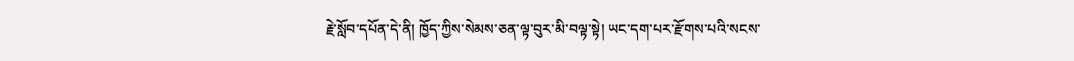རྗེ་སློབ་དཔོན་དེ་ནི། ཁྱོད་ཀྱིས་སེམས་ཅན་ལྟ་བུར་མི་བལྟ་སྟེ། ཡང་དག་པར་རྫོགས་པའི་སངས་